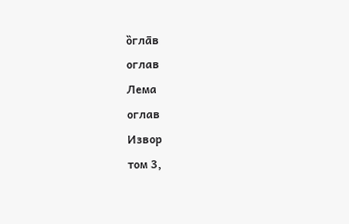о̏гла̄в
оглав
Лема
оглав
Извор
том 3,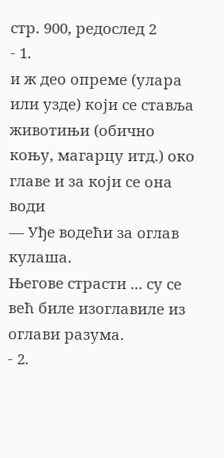стр. 900, редослед 2
- 1.
и ж део опреме (улара или узде) који се ставља животињи (обично коњу, магарцу итд.) око главе и за који се она води
— Уђе водећи за оглав кулаша.
Његове страсти ... су се већ биле изоглавиле из оглави разума.
- 2.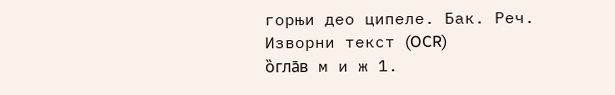горњи део ципеле. Бак. Реч.
Изворни текст (OCR)
о̏гла̄в м и ж 1.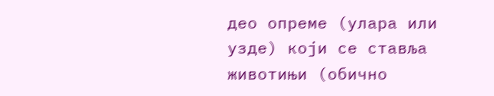део опреме (улара или узде) који се ставља животињи (обично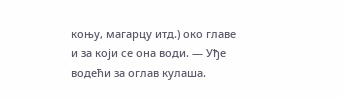коњу, магарцу итд.) око главе и за који се она води. — Уђе водећи за оглав кулаша.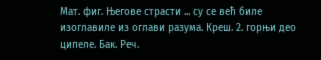Мат. фиг. Његове страсти ... су се већ биле изоглавиле из оглави разума. Креш. 2. горњи део ципеле. Бак. Реч.